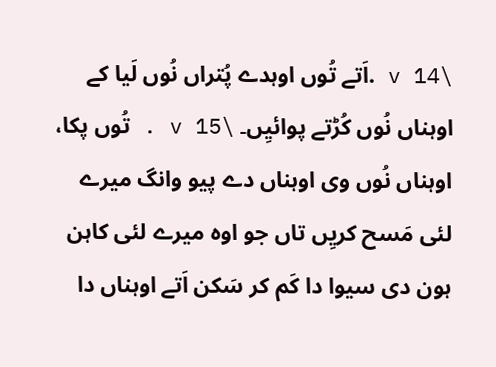\v 14 .اَتے تُوں اوہدے پُتراں نُوں لَیا کے اوہناں نُوں کُڑتے پوائیِں۔ \v 15 . تُوں پکا، اوہناں نُوں وی اوہناں دے پیو وانگ میرے لئی مَسح کریِں تاں جو اوہ میرے لئی کاہن ہون دی سیوا دا کَم کر سَکن اَتے اوہناں دا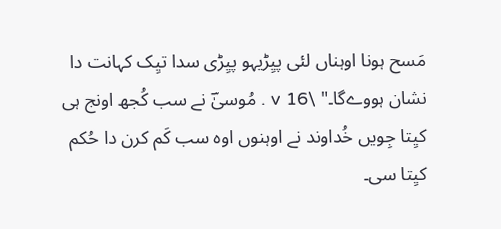مَسح ہونا اوہناں لئی پیِڑیہو پیِڑی سدا تیِک کہانت دا نشان ہووےگا۔" \v 16 . مُوسیٰؔ نے سب کُجھ اونج ہی کیِتا جِویں خُداوند نے اوہنوں اوہ سب کَم کرن دا حُکم کیِتا سی۔